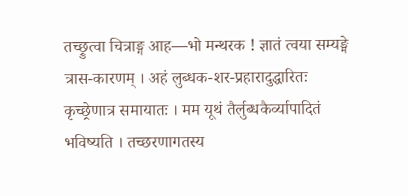तच्छ्रुत्वा चित्राङ्ग आह—भो मन्थरक ! ज्ञातं त्वया सम्यङ्मे त्रास-कारणम् । अहं लुब्धक-शर-प्रहारादुद्धारितः कृच्छ्रेणात्र समायातः । मम यूथं तैर्लुब्धकैर्व्यापादितं भविष्यति । तच्छरणागतस्य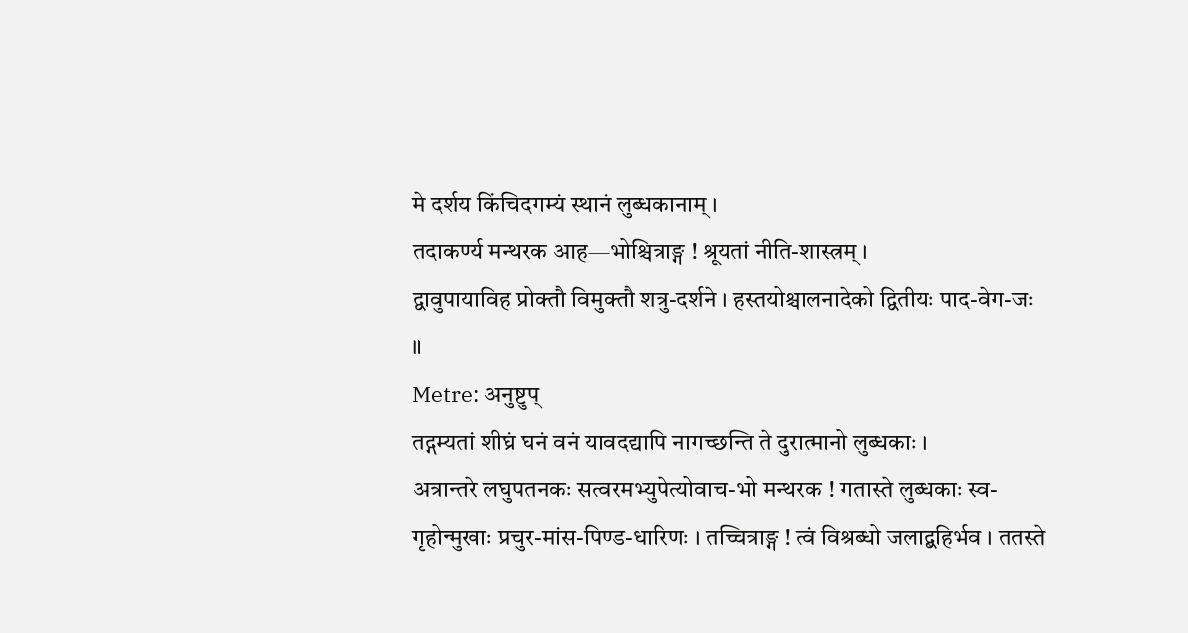मे दर्शय किंचिदगम्यं स्थानं लुब्धकानाम् ।
तदाकर्ण्य मन्थरक आह—भोश्चित्राङ्ग ! श्रूयतां नीति-शास्त्रम् ।
द्वावुपायाविह प्रोक्तौ विमुक्तौ शत्रु-दर्शने । हस्तयोश्चालनादेको द्वितीयः पाद-वेग-जः ॥
Metre: अनुष्टुप्
तद्गम्यतां शीघ्रं घनं वनं यावदद्यापि नागच्छन्ति ते दुरात्मानो लुब्धकाः ।
अत्रान्तरे लघुपतनकः सत्वरमभ्युपेत्योवाच-भो मन्थरक ! गतास्ते लुब्धकाः स्व-गृहोन्मुखाः प्रचुर-मांस-पिण्ड-धारिणः । तच्चित्राङ्ग ! त्वं विश्रब्धो जलाद्बहिर्भव । ततस्ते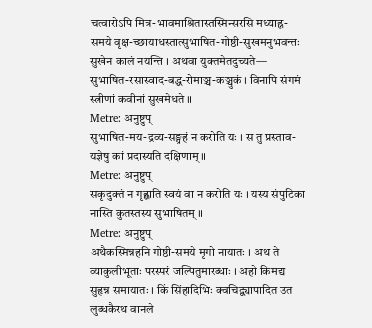चत्वारोऽपि मित्र-भावमाश्रितास्तस्मिन्सरसि मध्याह्न-समये वृक्ष-च्छायाधस्तात्सुभाषित-गोष्ठी-सुखमनुभवन्तः सुखेन कालं नयन्ति । अथवा युक्तमेतदुच्यते—
सुभाषित-रसास्वाद-बद्ध-रोमाञ्च-कञ्चुकं । विनापि संगमं स्त्रीणां कवीनां सुखमेधते ॥
Metre: अनुष्टुप्
सुभाषित-मय-द्रव्य-सङ्ग्रहं न करोति यः । स तु प्रस्ताव-यज्ञेषु कां प्रदास्यति दक्षिणाम् ॥
Metre: अनुष्टुप्
सकृदुक्तं न गृह्णाति स्वयं वा न करोति यः । यस्य संपुटिका नास्ति कुतस्तस्य सुभाषितम् ॥
Metre: अनुष्टुप्
अथैकस्मिन्नहनि गोष्ठी-समये मृगो नायातः । अथ ते व्याकुलीभूताः परस्परं जल्पितुमारब्धाः । अहो किमद्य सुहृन्न समायातः । किं सिंहादिभिः क्वचिद्व्यापादित उत लुब्धकैरथ वानले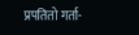प्रपतितो गर्ता-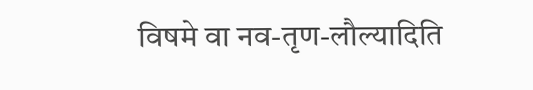विषमे वा नव-तृण-लौल्यादिति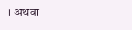। अथवा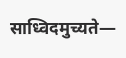साध्विदमुच्यते—